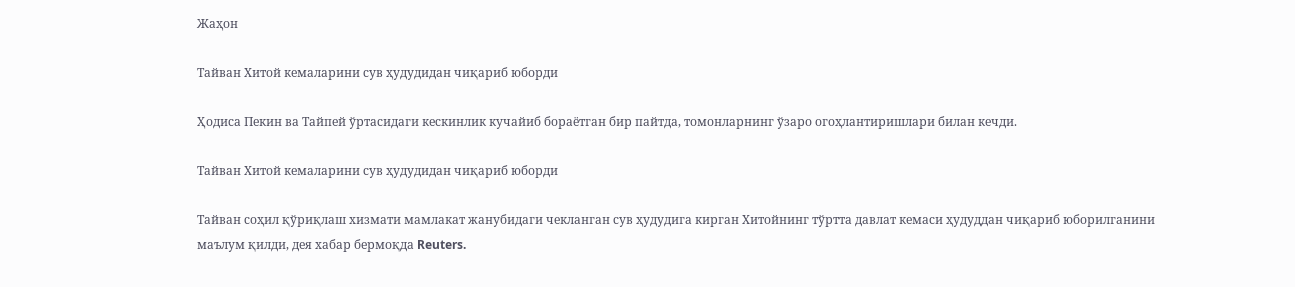Жаҳон

Тайван Хитой кемаларини сув ҳудудидан чиқариб юборди

Ҳодиса Пекин ва Тайпей ўртасидаги кескинлик кучайиб бораётган бир пайтда, томонларнинг ўзаро огоҳлантиришлари билан кечди.

Тайван Хитой кемаларини сув ҳудудидан чиқариб юборди

Тайван соҳил қўриқлаш хизмати мамлакат жанубидаги чекланган сув ҳудудига кирган Хитойнинг тўртта давлат кемаси ҳудуддан чиқариб юборилганини маълум қилди, дея хабар бермоқда Reuters.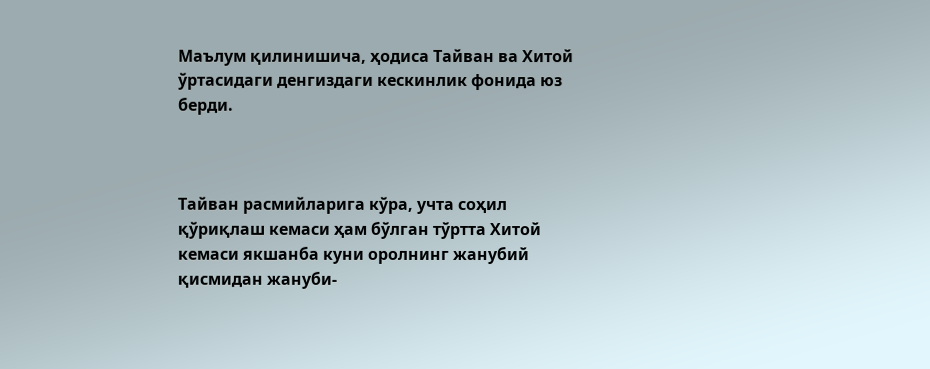Маълум қилинишича, ҳодиса Тайван ва Хитой ўртасидаги денгиздаги кескинлик фонида юз берди.



Тайван расмийларига кўра, учта соҳил қўриқлаш кемаси ҳам бўлган тўртта Хитой кемаси якшанба куни оролнинг жанубий қисмидан жануби-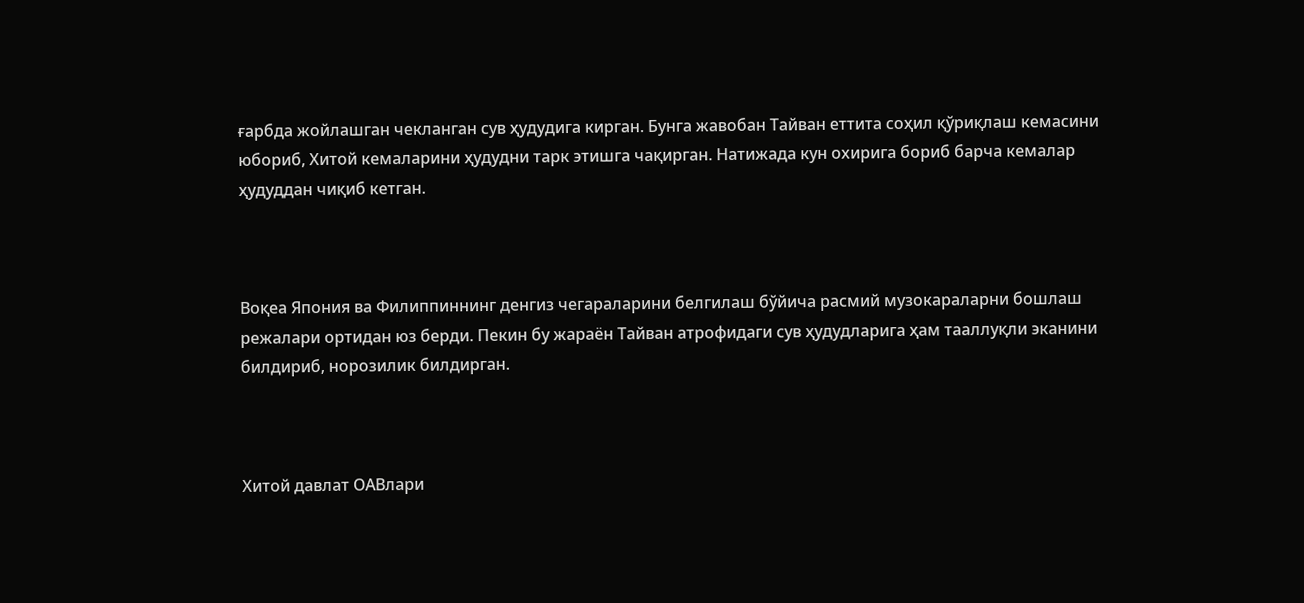ғарбда жойлашган чекланган сув ҳудудига кирган. Бунга жавобан Тайван еттита соҳил қўриқлаш кемасини юбориб, Хитой кемаларини ҳудудни тарк этишга чақирган. Натижада кун охирига бориб барча кемалар ҳудуддан чиқиб кетган.



Воқеа Япония ва Филиппиннинг денгиз чегараларини белгилаш бўйича расмий музокараларни бошлаш режалари ортидан юз берди. Пекин бу жараён Тайван атрофидаги сув ҳудудларига ҳам тааллуқли эканини билдириб, норозилик билдирган.



Хитой давлат ОАВлари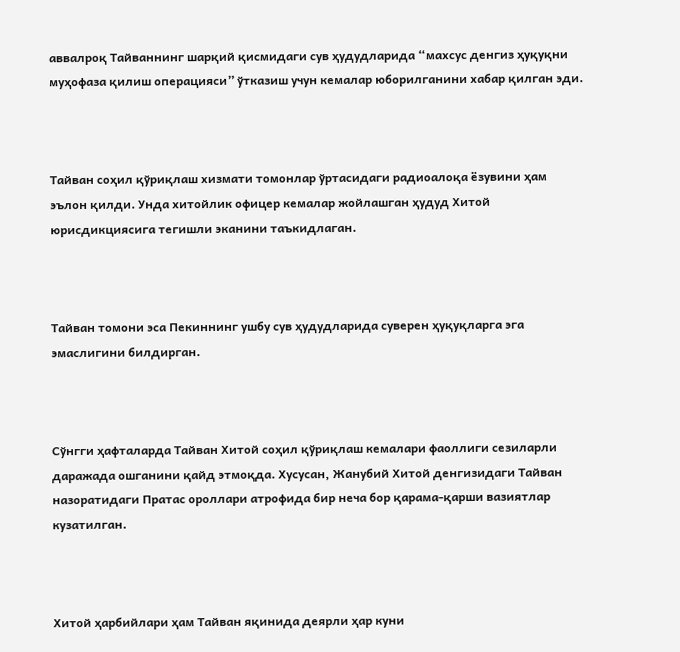аввалроқ Тайваннинг шарқий қисмидаги сув ҳудудларида “махсус денгиз ҳуқуқни муҳофаза қилиш операцияси” ўтказиш учун кемалар юборилганини хабар қилган эди.



Тайван соҳил қўриқлаш хизмати томонлар ўртасидаги радиоалоқа ёзувини ҳам эълон қилди. Унда хитойлик офицер кемалар жойлашган ҳудуд Хитой юрисдикциясига тегишли эканини таъкидлаган.



Тайван томони эса Пекиннинг ушбу сув ҳудудларида суверен ҳуқуқларга эга эмаслигини билдирган.



Сўнгги ҳафталарда Тайван Хитой соҳил қўриқлаш кемалари фаоллиги сезиларли даражада ошганини қайд этмоқда. Хусусан, Жанубий Хитой денгизидаги Тайван назоратидаги Пратас ороллари атрофида бир неча бор қарама-қарши вазиятлар кузатилган.



Хитой ҳарбийлари ҳам Тайван яқинида деярли ҳар куни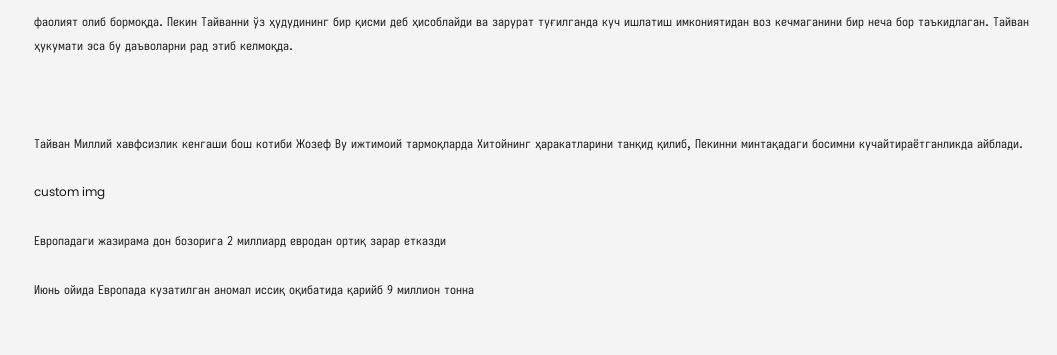фаолият олиб бормоқда. Пекин Тайванни ўз ҳудудининг бир қисми деб ҳисоблайди ва зарурат туғилганда куч ишлатиш имкониятидан воз кечмаганини бир неча бор таъкидлаган. Тайван ҳукумати эса бу даъволарни рад этиб келмоқда.



Тайван Миллий хавфсизлик кенгаши бош котиби Жозеф Ву ижтимоий тармоқларда Хитойнинг ҳаракатларини танқид қилиб, Пекинни минтақадаги босимни кучайтираётганликда айблади.

custom img

Европадаги жазирама дон бозорига 2 миллиард евродан ортиқ зарар етказди

Июнь ойида Европада кузатилган аномал иссиқ оқибатида қарийб 9 миллион тонна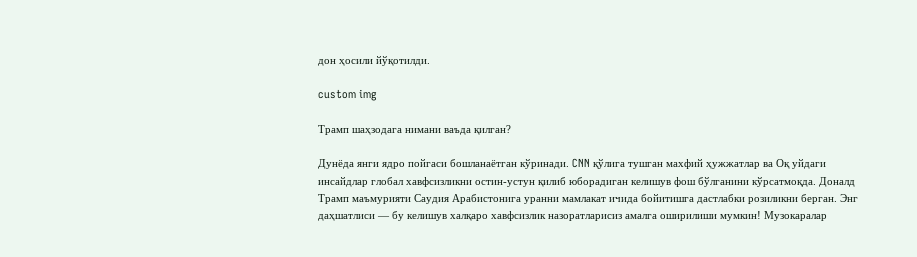дон ҳосили йўқотилди.

custom img

Трамп шаҳзодага нимани ваъда қилган?

Дунёда янги ядро пойгаси бошланаётган кўринади. CNN қўлига тушган махфий ҳужжатлар ва Оқ уйдаги инсайдлар глобал хавфсизликни остин-устун қилиб юборадиган келишув фош бўлганини кўрсатмоқда. Доналд Трамп маъмурияти Саудия Арабистонига уранни мамлакат ичида бойитишга дастлабки розиликни берган. Энг даҳшатлиси — бу келишув халқаро хавфсизлик назоратларисиз амалга оширилиши мумкин! Музокаралар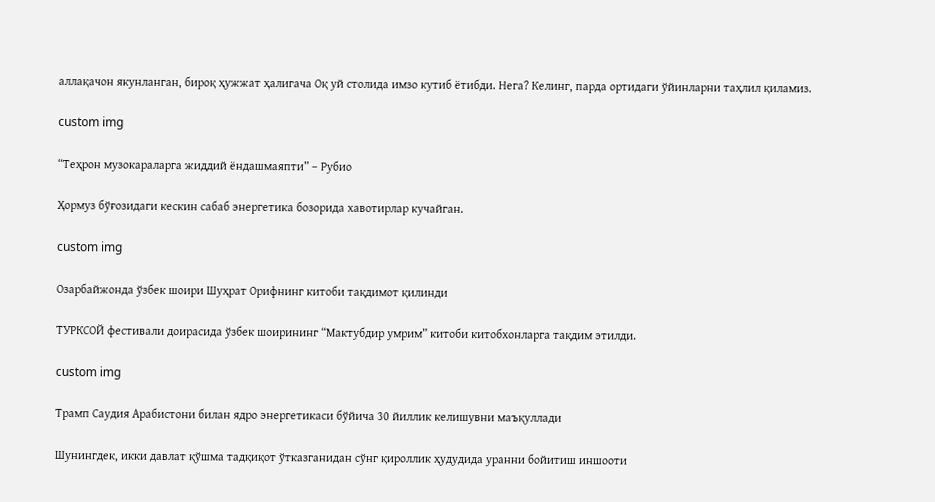аллақачон якунланган, бироқ ҳужжат ҳалигача Оқ уй столида имзо кутиб ётибди. Нега? Келинг, парда ортидаги ўйинларни таҳлил қиламиз.

custom img

“Теҳрон музокараларга жиддий ёндашмаяпти” – Рубио

Ҳормуз бўғозидаги кескин сабаб энергетика бозорида хавотирлар кучайган.

custom img

Озарбайжонда ўзбек шоири Шуҳрат Орифнинг китоби тақдимот қилинди

ТУРКСОЙ фестивали доирасида ўзбек шоирининг “Мактубдир умрим” китоби китобхонларга тақдим этилди.

custom img

Трамп Саудия Арабистони билан ядро энергетикаси бўйича 30 йиллик келишувни маъқуллади

Шунингдек, икки давлат қўшма тадқиқот ўтказганидан сўнг қироллик ҳудудида уранни бойитиш иншооти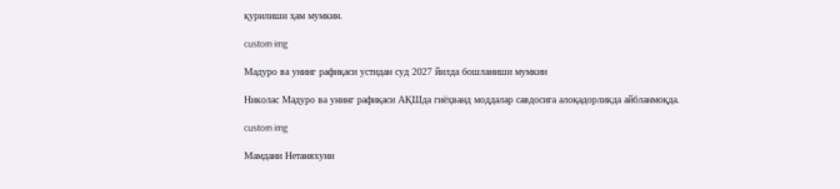қурилиши ҳам мумкин.

custom img

Мадуро ва унинг рафиқаси устидан суд 2027 йилда бошланиши мумкин

Николас Мадуро ва унинг рафиқаси АҚШда гиёҳванд моддалар савдосига алоқадорликда айбланмоқда.

custom img

Мамдани Нетаняхуни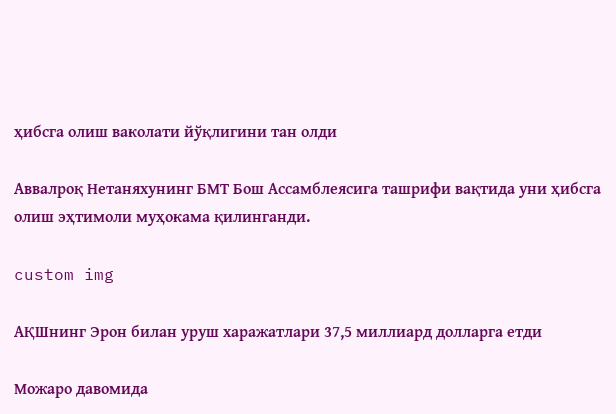ҳибсга олиш ваколати йўқлигини тан олди

Аввалроқ Нетаняхунинг БМТ Бош Ассамблеясига ташрифи вақтида уни ҳибсга олиш эҳтимоли муҳокама қилинганди.

custom img

АҚШнинг Эрон билан уруш харажатлари 37,5 миллиард долларга етди

Можаро давомида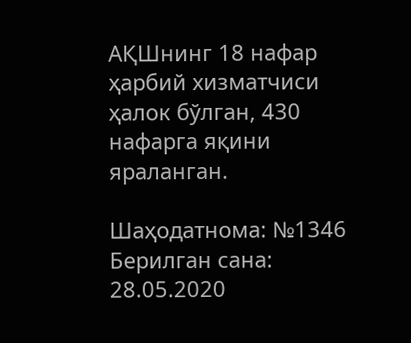АҚШнинг 18 нафар ҳарбий хизматчиси ҳалок бўлган, 430 нафарга яқини яраланган.

Шаҳодатнома: №1346 Берилган сана: 28.05.2020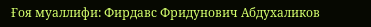Ғоя муаллифи: Фирдавс Фридунович Абдухаликов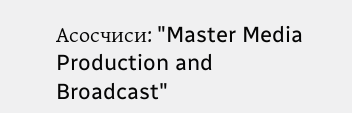Асосчиси: "Master Media Production and Broadcast"